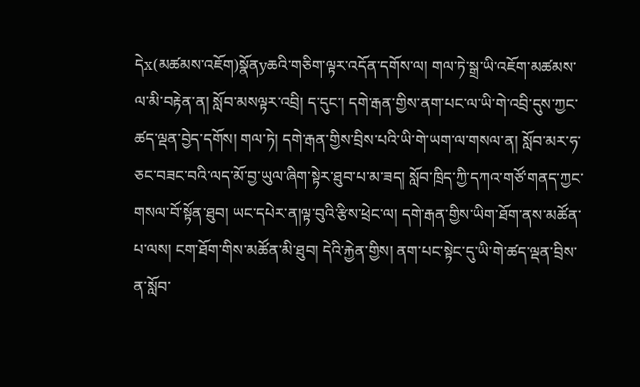དེx(མཚམས་འཇོག)སྣོནyཆའི་གཅིག་ལྟར་འདོན་དགོས་ལ། གལ་ཏེ་སྒྲ་ཡི་འཇོག་མཚམས་ལ་མི་བརྟེན་ན། སློབ་མསལྟར་འབྲི། ད་དུང་། དགེ་རྒན་གྱིས་ནག་པང་ལ་ཡི་གེ་འབྲི་དུས་ཀྱང་ཚད་ལྡན་བྱེད་དགོས། གལ་ཏེ། དགེ་རྒན་གྱིས་བྲིས་པའི་ཡི་གེ་ཡག་ལ་གསལ་ན། སློབ་མར་ཧ་ཅང་བཟང་བའི་ལད་མོ་བྱ་ཡུལ་ཞིག་སྟེར་ཐུབ་པ་མ་ཟད། སློབ་ཁྲིད་ཀྱི་དཀའ་གཙོ་གནད་ཀྱང་གསལ་བོ་སྟོན་ཐུབ། ཡང་དཔེར་ན།ལྟ་བུའི་རྩིས་ཕྲེང་ལ། དགེ་རྒན་གྱིས་ཡིག་ཐོག་ནས་མཚོན་པ་ལས། ངག་ཐོག་གིས་མཚོན་མི་ཐུབ། དེའི་རྐྱེན་གྱིས། ནག་པང་སྟེང་དུ་ཡི་གེ་ཚད་ལྡན་བྲིས་ན་སློབ་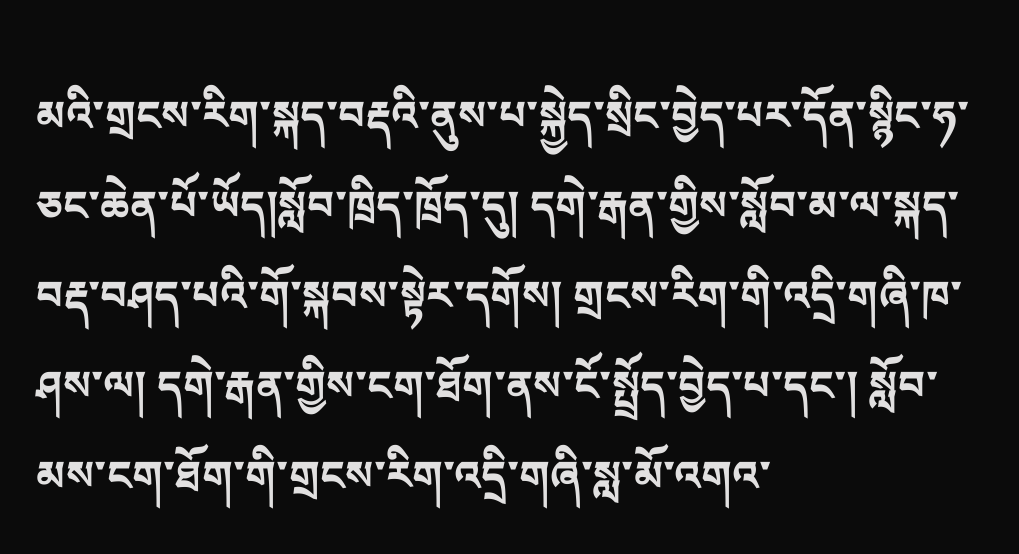མའི་གྲངས་རིག་སྐད་བརྡའི་ནུས་པ་སྐྱེད་སྲིང་བྱེད་པར་དོན་སྙིང་ཧ་ཅང་ཆེན་པོ་ཡོད།སློབ་ཁྲིད་ཁྲོད་དུ། དགེ་རྒན་གྱིས་སློབ་མ་ལ་སྐད་བརྡ་བཤད་པའི་གོ་སྐབས་སྟེར་དགོས། གྲངས་རིག་གི་འདྲི་གཞི་ཁ་ཤས་ལ། དགེ་རྒན་གྱིས་ངག་ཐོག་ནས་ངོ་སྤྲོད་བྱེད་པ་དང་། སློབ་མས་ངག་ཐོག་གི་གྲངས་རིག་འདྲི་གཞི་སླ་མོ་འགའ་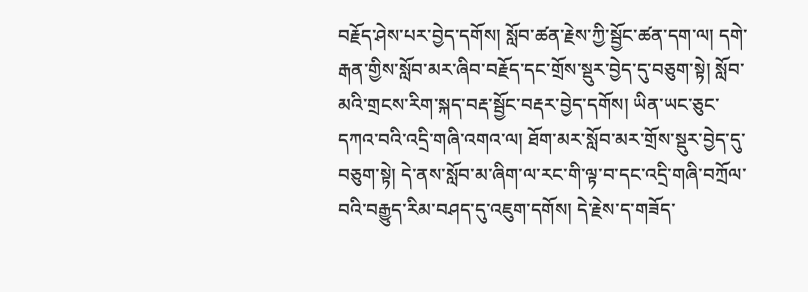བརྗོད་ཤེས་པར་བྱེད་དགོས། སློབ་ཚན་རྗེས་ཀྱི་སྦྱོང་ཚན་དག་ལ། དགེ་རྒན་གྱིས་སློབ་མར་ཞིབ་བརྗོད་དང་གྲོས་སྡུར་བྱེད་དུ་བཅུག་སྟེ། སློབ་མའི་གྲངས་རིག་སྐད་བརྡ་སྦྱོང་བརྡར་བྱེད་དགོས། ཡིན་ཡང་ཅུང་དཀའ་བའི་འདྲི་གཞི་འགའ་ལ། ཐོག་མར་སློབ་མར་གྲོས་སྡུར་བྱེད་དུ་བཅུག་སྟེ། དེ་ནས་སློབ་མ་ཞིག་ལ་རང་གི་ལྟ་བ་དང་འདྲི་གཞི་བཀྲོལ་བའི་བརྒྱུད་རིམ་བཤད་དུ་འཇུག་དགོས། དེ་རྗེས་ད་གཟོད་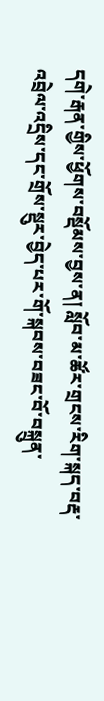དགེ་རྒན་གྱིས་ཕྱོགས་བསྡོམས་བྱས་ན། སློབ་མ་ཚོར་གྲངས་རིག་སྐད་བརྡ་འབྲེལ་འདྲིས་དང་གྲོས་སྡུར་བྱེད་པར་གོ་སྐབས་བཟང་བོ་བསྐྲུན་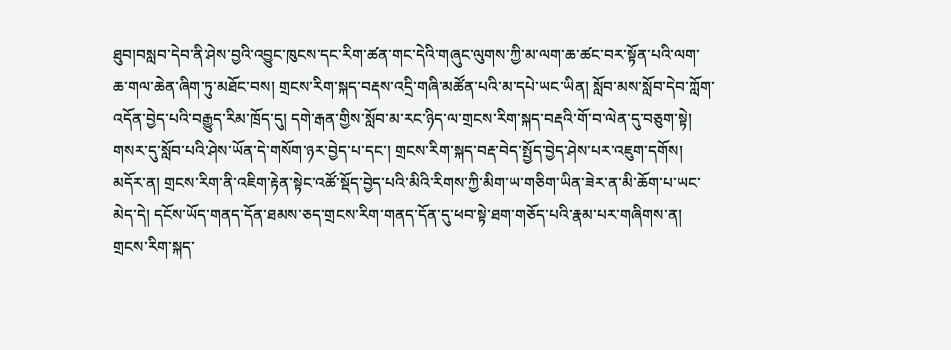ཐུབ།བསླབ་དེབ་ནི་ཤེས་བྱའི་འབྱུང་ཁུངས་དང་རིག་ཚན་གང་དེའི་གཞུང་ལུགས་ཀྱི་མ་ལག་ཆ་ཚང་བར་སྟོན་པའི་ལག་ཆ་གལ་ཆེན་ཞིག་ཏུ་མཐོང་བས། གྲངས་རིག་སྐད་བརྡས་འདྲི་གཞི་མཚོན་པའི་མ་དཔེ་ཡང་ཡིན། སློབ་མས་སློབ་དེབ་ཀློག་འདོན་བྱེད་པའི་བརྒྱུད་རིམ་ཁྲོད་དུ། དགེ་རྒན་གྱིས་སློབ་མ་རང་ཉིད་ལ་གྲངས་རིག་སྐད་བརྡའི་གོ་བ་ལེན་དུ་བཅུག་སྟེ། གསར་དུ་སློབ་པའི་ཤེས་ཡོན་དེ་གསོག་ཉར་བྱེད་པ་དང་། གྲངས་རིག་སྐད་བརྡ་བེད་སྤྱོད་བྱེད་ཤེས་པར་འཇུག་དགོས།
མདོར་ན། གྲངས་རིག་ནི་འཇིག་རྟེན་སྟེང་འཚོ་སྡོད་བྱེད་པའི་མིའི་རིགས་ཀྱི་མིག་ཡ་གཅིག་ཡིན་ཟེར་ན་མི་ཆོག་པ་ཡང་མེད་དེ། དངོས་ཡོད་གནད་དོན་ཐམས་ཅད་གྲངས་རིག་གནད་དོན་དུ་ཕབ་སྟེ་ཐག་གཅོད་པའི་རྣམ་པར་གཞིགས་ན། གྲངས་རིག་སྐད་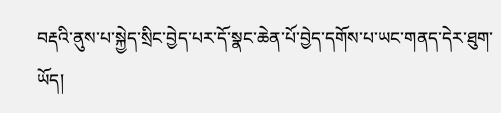བརྡའི་ནུས་པ་སྐྱེད་སྲིང་བྱེད་པར་དོ་སྣང་ཆེན་པོ་བྱེད་དགོས་པ་ཡང་གནད་དེར་ཐུག་ཡོད།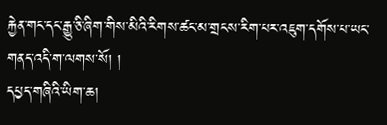རྐྱེན་གང་དང་རྒྱུ་ཅི་ཞིག་གིས་མིའི་རིགས་ཚང་མ་གྲངས་རིག་པར་འཇུག་དགོས་པ་ཡང་གནད་འདི་ག་ལགས་སོ། །
དཔྱད་གཞིའི་ཡིག་ཆ།